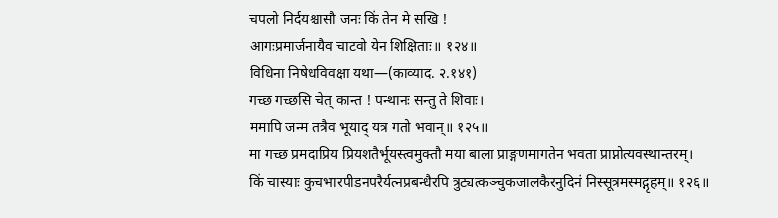चपलो निर्दयश्चासौ जनः किं तेन मे सखि !
आगःप्रमार्जनायैव चाटवो येन शिक्षिताः॥ १२४॥
विधिना निषेधविवक्षा यथा—(काव्याद. २.१४१)
गच्छ गच्छसि चेत् कान्त ! पन्थानः सन्तु ते शिवाः।
ममापि जन्म तत्रैव भूयाद् यत्र गतो भवान्॥ १२५॥
मा गच्छ प्रमदाप्रिय प्रियशतैर्भूयस्त्वमुक्तौ मया बाला प्राङ्गणमागतेन भवता प्राप्नोत्यवस्थान्तरम्।
किं चास्याः कुचभारपीडनपरैर्यत्नप्रबन्धैरपि त्रुट्यत्कञ्चुकजालकैरनुदिनं निस्सूत्रमस्मद्गृहम्॥ १२६॥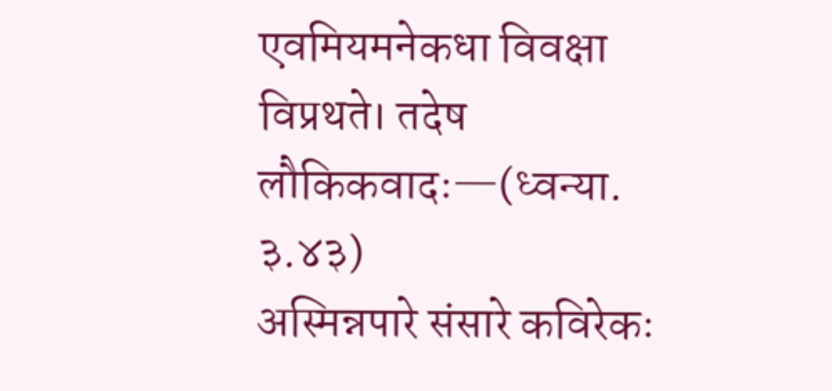एवमियमनेकधा विवक्षा विप्रथते। तदेष लौकिकवादः—(ध्वन्या. ३.४३)
अस्मिन्नपारे संसारे कविरेकः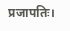प्रजापतिः।